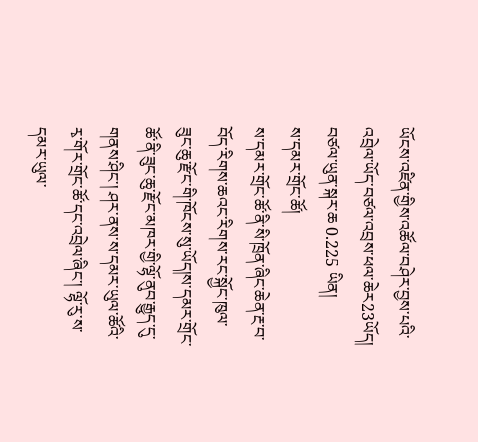ཡོངས་འཛིན་གྱིས་འཚོལ་བཤེར་བྱས་པའི་འབྲེལ་ཡོད་བཙལ་འབྲས་ཕལ་ཆེར23ཡོད།  བཙལ་ཡུན་སྐར་ཆ 0.225 ཡིན།
ས་དམར་གྲོང་ཚོ།
ས་དམར་གྲོང་ཚོ་ནི་སི་ཁྲོན་ཞིང་ཆེན་རྔ་བ་བོད་རིགས་ཆའང་རིགས་རང་སྐྱོང་ཁུལ་ཟུང་ཆུ་རྫོང་གི་ཁོངས་སུ་ཡོད།ས་དམར་གྲོང་ཚོ་ནི་ཟུང་ཆུ་རྫོང་མཁར་གྱི་ལྷོ་ནུབ་རྒྱུད་དུ་གནས་ཤིང་། ཤར་ནས་ས་དམར་ཡུལ་ཚོའི་རྭ་གོར་གྲོང་ཚོ་དང་འབྲེལ་ཞིང་། ལྷོ་རུ་ས་དམར་ཡུལ་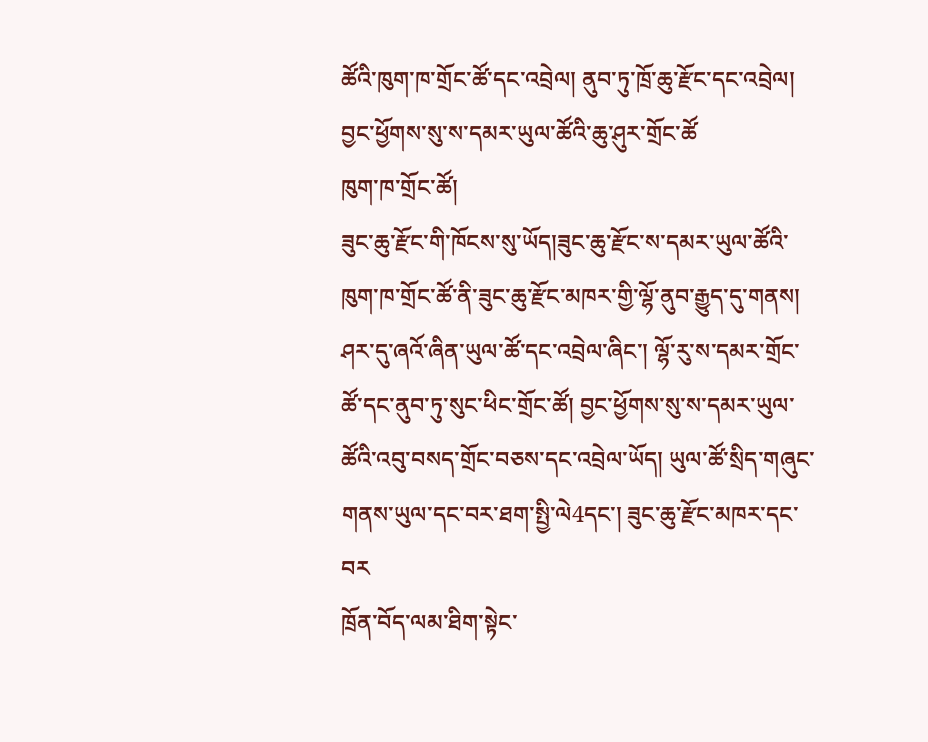ཚོའི་ཁུག་ཁ་གྲོང་ཚོ་དང་འབྲེལ། ནུབ་ཏུ་ཁྲོ་ཆུ་རྫོང་དང་འབྲེལ། བྱང་ཕྱོགས་སུ་ས་དམར་ཡུལ་ཚོའི་ཆུ་ཤུར་གྲོང་ཚོ
ཁུག་ཁ་གྲོང་ཚོ།
ཟུང་ཆུ་རྫོང་གི་ཁོངས་སུ་ཡོད།ཟུང་ཆུ་རྫོང་ས་དམར་ཡུལ་ཚོའི་ཁུག་ཁ་གྲོང་ཚོ་ནི་ཟུང་ཆུ་རྫོང་མཁར་གྱི་ལྷོ་ནུབ་རྒྱུད་དུ་གནས། ཤར་དུ་ཞའོ་ཞིན་ཡུལ་ཚོ་དང་འབྲེལ་ཞིང་། ལྷོ་རུ་ས་དམར་གྲོང་ཚོ་དང་ནུབ་ཏུ་སུང་ཕིང་གྲོང་ཚོ། བྱང་ཕྱོགས་སུ་ས་དམར་ཡུལ་ཚོའི་འབུ་བསད་གྲོང་བཅས་དང་འབྲེལ་ཡོད། ཡུལ་ཚོ་སྲིད་གཞུང་གནས་ཡུལ་དང་བར་ཐག་སྤྱི་ལེ4དང་། ཟུང་ཆུ་རྫོང་མཁར་དང་བར
ཁྲོན་བོད་ལམ་ཐིག་སྟེང་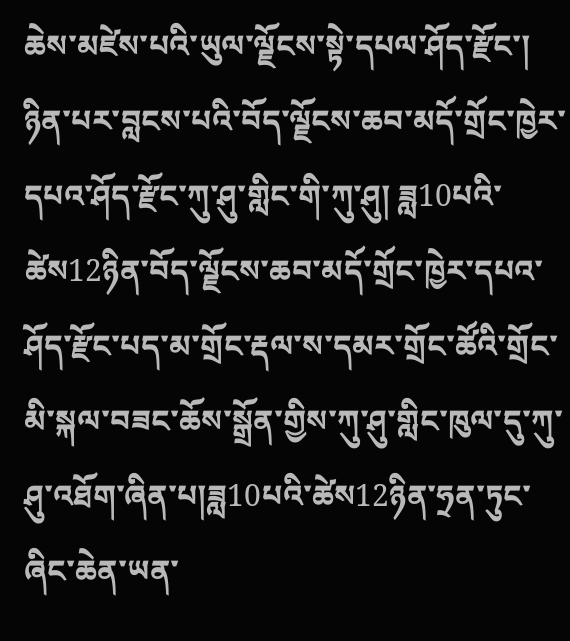ཆེས་མཛེས་པའི་ཡུལ་ལྗོངས་སྟེ་དཔལ་ཤོད་རྫོང་།
ཉིན་པར་བླངས་པའི་བོད་ལྗོངས་ཆབ་མདོ་གྲོང་ཁྱེར་དཔའ་ཤོད་རྫོང་ཀུ་ཤུ་གླིང་གི་ཀུ་ཤུ། ཟླ10པའི་ཚེས12ཉིན་བོད་ལྗོངས་ཆབ་མདོ་གྲོང་ཁྱེར་དཔའ་ཤོད་རྫོང་པད་མ་གྲོང་རྡལ་ས་དམར་གྲོང་ཚོའི་གྲོང་མི་སྐལ་བཟང་ཆོས་སྒྲོན་གྱིས་ཀུ་ཤུ་གླིང་ཁུལ་དུ་ཀུ་ཤུ་འཐོག་ཞིན་པ།ཟླ10པའི་ཚེས12ཉིན་ཧྲན་ཏུང་ཞིང་ཆེན་ཡན་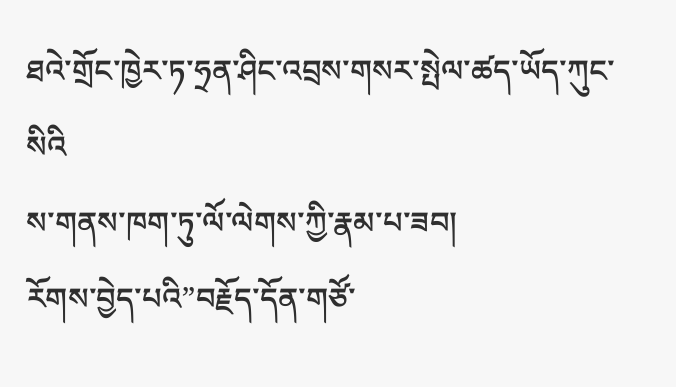ཐའེ་གྲོང་ཁྱེར་ཏ་ཧྲན་ཤིང་འབྲས་གསར་སྤེལ་ཚད་ཡོད་ཀུང་སིའི
ས་གནས་ཁག་ཏུ་ལོ་ལེགས་ཀྱི་རྣམ་པ་ཟབ།
རོགས་བྱེད་པའི”བརྗོད་དོན་གཙོ་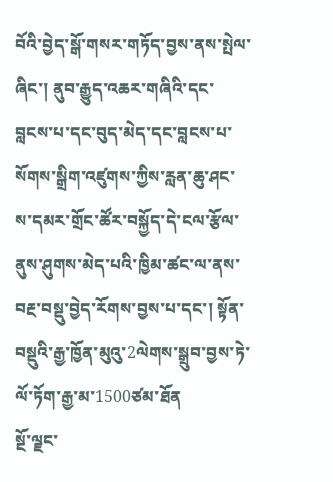བོའི་བྱེད་སྒོ་གསར་གཏོད་བྱས་ནས་སྤེལ་ཞིང་། ནུབ་རྒྱུད་འཆར་གཞིའི་དང་བླངས་པ་དང་བུད་མེད་དང་བླངས་པ་སོགས་སྒྲིག་འཛུགས་ཀྱིས་རླན་ཆུ་ཤང་ས་དམར་གྲོང་ཚོར་བསྐྱོད་དེ་ངལ་རྩོལ་ནུས་ཤུགས་མེད་པའི་ཁྱིམ་ཚང་ལ་ནས་བརྔ་བསྡུ་བྱེད་རོགས་བྱས་པ་དང་། སྟོན་བསྡུའི་རྒྱ་ཁྱོན་མུའུ་2ལེགས་སྒྲུབ་བྱས་ཏེ་ལོ་ཏོག་རྒྱ་མ་1500ཙམ་ཐོན
སྔོ་ལྗང་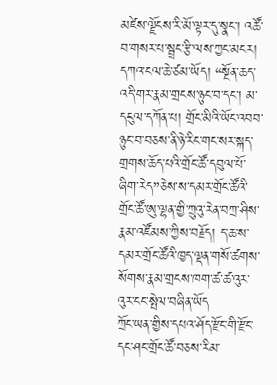མཛེས་ལྗོངས་རི་མོ་ལྟར་དུ་སྣང་། འཚོ་བ་གསར་པ་སྦྲང་རྩི་ལས་ཀྱང་མངར།
དཀའ་ངལ་ཆེ་ཙམ་ཡོད། “སྔོན་ཆད་འདི་གར་རྣམ་གྲངས་ཉུང་བ་དང་། མ་དངུལ་དཀོན་པ། གྲོང་མིའི་ཡོང་འབབ་ཉུང་བ་བཅས་ནི་ཉེ་རིང་གང་སར་སྐད་གྲགས་ཆོད་པའི་གྲོང་ཚོ་དབུལ་པོ་ཞིག་རེད”ཅེས་ས་དམར་གྲོང་ཚོའི་གྲོང་ཚོ་ཨུ་ལྷན་གྱི་ཀྲུའུ་རེན་བཀྲ་ཤིས་རྣམ་འཛོམས་ཀྱིས་བརྗོད། ད་ཆ་ས་དམར་གྲོང་ཚོའི་ཁྱད་ལྡན་གསོ་ཚགས་སོགས་རྣམ་གྲངས་ཁག་ཚ་ཚ་འུར་འུར་ངང་སྤེལ་བཞིན་ཡོད
ཀྲོང་ཡན་གྱིས་དཔའ་ཤོད་རྫོང་གི་རྫོང་དང་ཤང་གྲོང་ཚོ་བཅས་རིམ་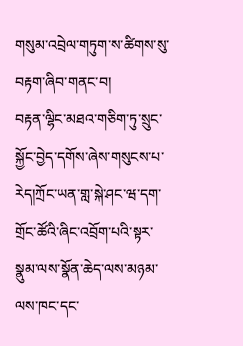གསུམ་འབྲེལ་གཏུག་ས་ཚིགས་སུ་བརྟག་ཞིབ་གནང་བ།
བརྟན་ལྷིང་མཐའ་གཅིག་ཏུ་སྲུང་སྐྱོང་བྱེད་དགོས་ཞེས་གསུངས་པ་རེད།ཀྲོང་ཡན་གླ་སྐེ་ཤང་ཝ་དག་གྲོང་ཚོའི་ཞིང་འབྲོག་པའི་སྟར་སྣུམ་ལས་སྣོན་ཆེད་ལས་མཉམ་ལས་ཁང་དང་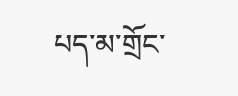པད་མ་གྲོང་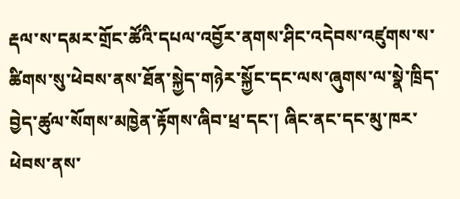རྡལ་ས་དམར་གྲོང་ཚོའི་དཔལ་འབྱོར་ནགས་ཤིང་འདེབས་འཛུགས་ས་ཚིགས་སུ་ཕེབས་ནས་ཐོན་སྐྱེད་གཉེར་སྐྱོང་དང་ལས་ཞུགས་ལ་སྣེ་ཁྲིད་བྱེད་ཚུལ་སོགས་མཁྱེན་རྟོགས་ཞིབ་ཕྲ་དང་། ཞིང་ནང་དང་མུ་ཁར་ཕེབས་ནས་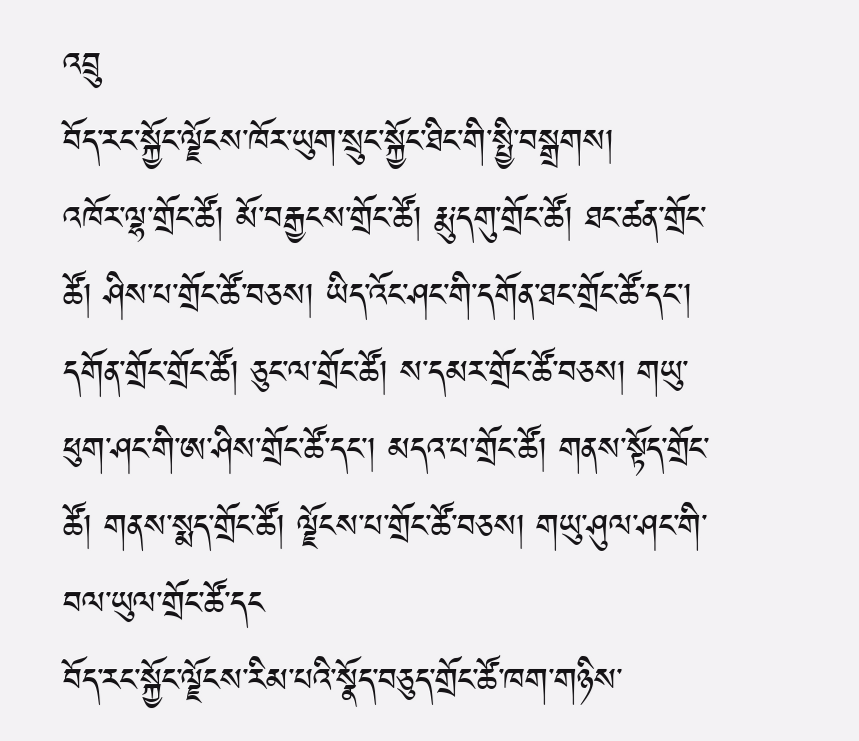འབྲུ
བོད་རང་སྐྱོང་ལྗོངས་ཁོར་ཡུག་སྲུང་སྐྱོང་ཐིང་གི་སྤྱི་བསྒྲགས།
འཁོར་ལྷ་གྲོང་ཚོ། མོ་བརྒྱངས་གྲོང་ཚོ། རྨུ་དགུ་གྲོང་ཚོ། ཐང་ཚན་གྲོང་ཚོ། ཤིས་པ་གྲོང་ཚོ་བཅས། ཡིད་འོང་ཤང་གི་དགོན་ཐང་གྲོང་ཚོ་དང་། དགོན་གྲོང་གྲོང་ཚོ། ཅུང་ལ་གྲོང་ཚོ། ས་དམར་གྲོང་ཚོ་བཅས། གཡུ་ཕུག་ཤང་གི་ཨ་ཤིས་གྲོང་ཚོ་དང་། མདའ་པ་གྲོང་ཚོ། གནས་སྟོད་གྲོང་ཚོ། གནས་སྨད་གྲོང་ཚོ། ལྗོངས་པ་གྲོང་ཚོ་བཅས། གཡུ་ཤུལ་ཤང་གི་བལ་ཡུལ་གྲོང་ཚོ་དང
བོད་རང་སྐྱོང་ལྗོངས་རིམ་པའི་སྣོད་བཅུད་གྲོང་ཚོ་ཁག་གཉིས་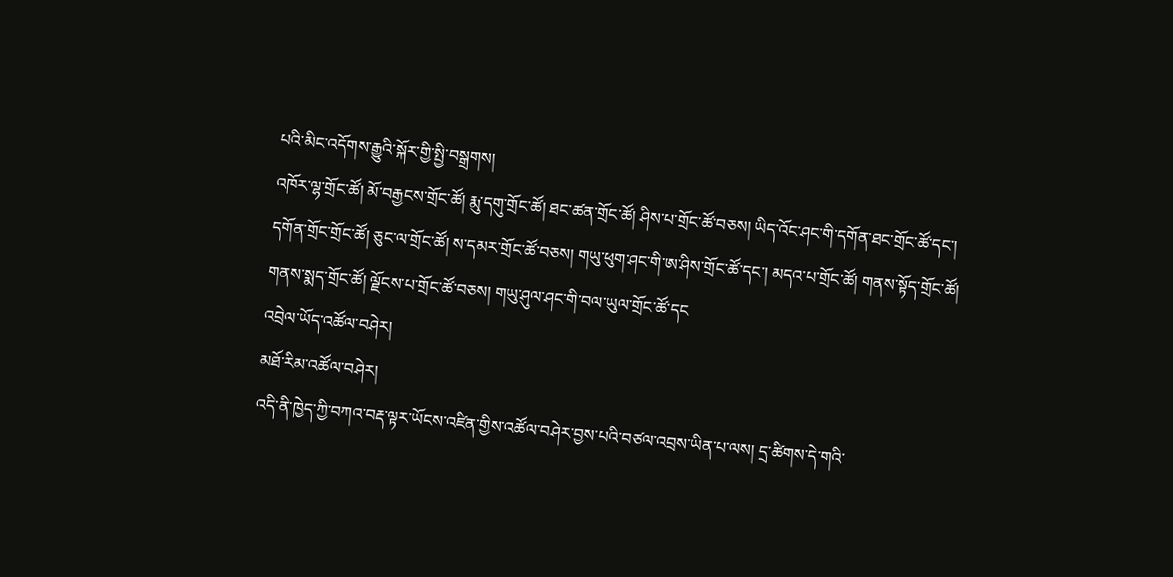པའི་མིང་འདོགས་རྒྱུའི་སྐོར་གྱི་སྤྱི་བསྒྲགས།
འཁོར་ལྷ་གྲོང་ཚོ། མོ་བརྒྱངས་གྲོང་ཚོ། རྨུ་དགུ་གྲོང་ཚོ། ཐང་ཚན་གྲོང་ཚོ། ཤིས་པ་གྲོང་ཚོ་བཅས། ཡིད་འོང་ཤང་གི་དགོན་ཐང་གྲོང་ཚོ་དང་། དགོན་གྲོང་གྲོང་ཚོ། ཅུང་ལ་གྲོང་ཚོ། ས་དམར་གྲོང་ཚོ་བཅས། གཡུ་ཕུག་ཤང་གི་ཨ་ཤིས་གྲོང་ཚོ་དང་། མདའ་པ་གྲོང་ཚོ། གནས་སྟོད་གྲོང་ཚོ། གནས་སྨད་གྲོང་ཚོ། ལྗོངས་པ་གྲོང་ཚོ་བཅས། གཡུ་ཤུལ་ཤང་གི་བལ་ཡུལ་གྲོང་ཚོ་དང
འབྲེལ་ཡོད་འཚོལ་བཤེར།
མཐོ་རིམ་འཚོལ་བཤེར།
འདི་ནི་ཁྱེད་ཀྱི་བཀའ་བརྡ་ལྟར་ཡོངས་འཛིན་གྱིས་འཚོལ་བཤེར་བྱས་པའི་བཙལ་འབྲས་ཡིན་པ་ལས། དྲ་ཚིགས་དེ་གའི་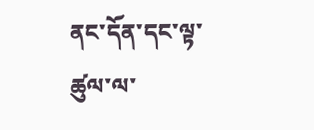ནང་དོན་དང་ལྟ་ཚུལ་ལ་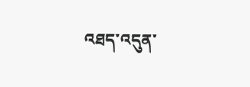འཐད་འདུན་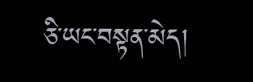ཅི་ཡང་བསྟན་མེད།